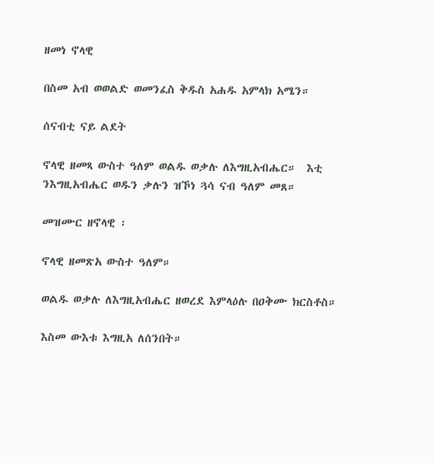ዘመነ ኖላዊ

በስመ አብ ወወልድ ወመንፈስ ቅዱስ አሐዱ አምላክ አሜን።

ሰናብቲ ናይ ልደት

ኖላዊ ዘመጻ ውስተ ዓለም ወልዱ ወቃሉ ለእግዚአብሔር።  እቲ ንእግዚአብሔር ወዱን ቃሉን ዝኾነ ጓሳ ናብ ዓለም መጸ።

መዝሙር ዘኖላዊ ፡

ኖላዊ ዘመጽአ ውስተ ዓለም።

ወልዱ ወቃሉ ለእግዚአብሔር ዘወረደ እምላዕሉ በዐቅሙ ክርስቶስ።

እስመ ውእቱ እግዚአ ለሰንበት።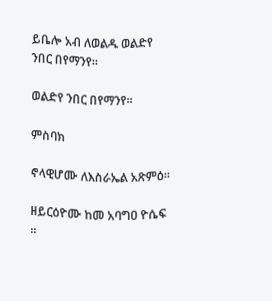ይቤሎ አብ ለወልዱ ወልድየ ንበር በየማንየ።

ወልድየ ንበር በየማንየ።

ምስባክ

ኖላዊሆሙ ለእስራኤል አጽምዕ።

ዘይርዕዮሙ ከመ አባግዐ ዮሴፍ ።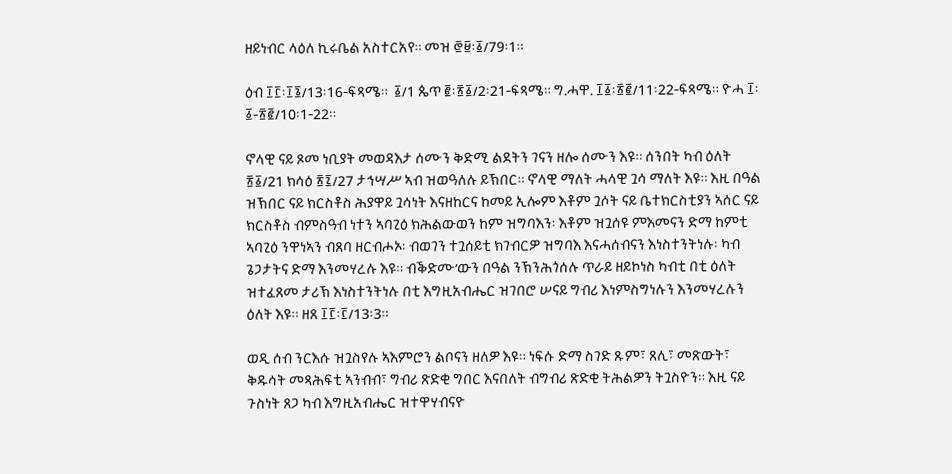ዘይነብር ላዕለ ኪሩቤል አስተርአየ። መዝ ፸፱፡፩/79፡1።

ዕብ ፲፫፡፲፮/13፡16-ፍጻሜ።  ፩/1 ጴጥ ፪፡፳፩/2፡21-ፍጻሜ። ግ.ሓዋ. ፲፩፡፳፪/11፡22-ፍጻሜ። ዮሓ ፲፡፩-፳፪/10፡1-22።

ኖላዊ ናይ ጾመ ነቢያት መወዳእታ ሰሙን ቅድሚ ልደትን ገናን ዘሎ ሰሙን እዩ። ሰንበት ካብ ዕለት ፳፩/21 ክሳዕ ፳፯/27 ታኅሣሥ ኣብ ዝወዓለሉ ይኽበር። ኖላዊ ማለት ሓላዊ ጓሳ ማለት እዩ። እዚ በዓል ዝኽበር ናይ ክርስቶስ ሕያዋይ ጓሳነት እናዘከርና ከመይ ኢሎም እቶም ጓሶት ናይ ቤተክርስቲያን ኣሰር ናይ ክርስቶስ ብምስዓብ ነተን ኣባጊዕ ክሕልውወን ከም ዝግባእን፡ እቶም ዝጓሰዩ ምእመናን ድማ ከምቲ ኣባጊዕ ንዋነኣን ብጸባ ዘርብሖኦ፡ ብወገን ተጓሰይቲ ክገብርዎ ዝግባእ እናሓሰብናን እነስተንትነሉ፡ ካብ ጌጋታትና ድማ እንመሃረሉ እዩ። ብቕድሙ’ውን በዓል ንኽንሕጎሰሉ ጥራይ ዘይኮነስ ካብቲ በቲ ዕለት ዝተፈጸመ ታሪኽ እነስተንትነሉ በቲ እግዚአብሔር ዝገበሮ ሠናይ ግብሪ እነምስግነሉን እንመሃረሉን ዕለት እዩ። ዘጸ ፲፫፡፫/13፡3።

ወዲ ሰብ ንርእሱ ዝጓስየሉ ኣእምሮን ልቦናን ዘለዎ እዩ። ነፍሱ ድማ ስገድ ጹም፣ ጸሊ፣ መጽውት፣ ቅዱሳት መጻሕፍቲ ኣንብብ፣ ግብሪ ጽድቂ ግበር እናበለት ብግብሪ ጽድቂ ትሕልዎን ትጓስዮን። እዚ ናይ ጉስነት ጸጋ ካብ እግዚአብሔር ዝተዋሃብናዮ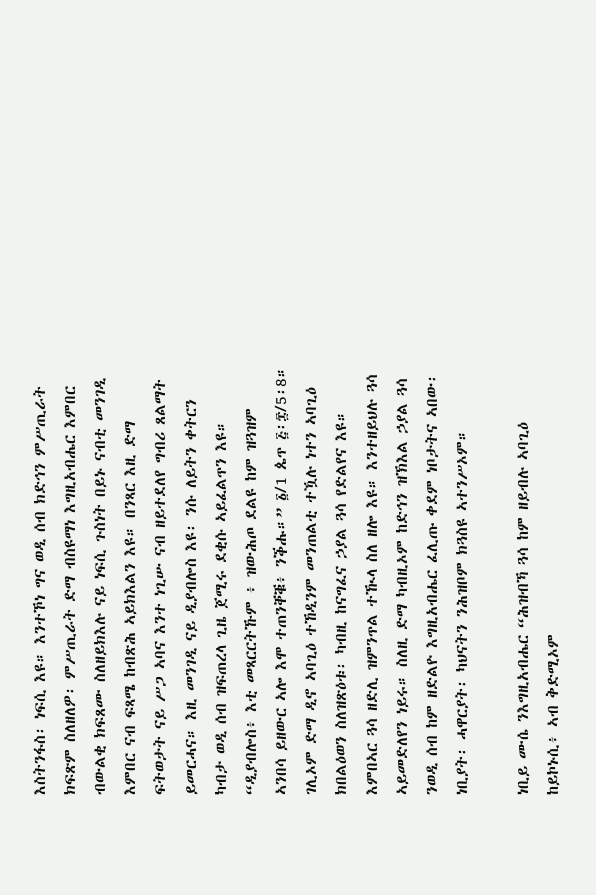እስትንፋስ፡ ነፍሲ እዩ። እንተኾነ ግና ወዲ ሰብ ክድኅን ምሥጢራት ክፍጽም ስለዘለዎ፡ ምሥጢራት ድማ ብስዩማነ እግዚአብሔር እምበር ብውልቂ ክፍጸሙ ስለዘይክእሉ ናይ ነፍሲ ጉስነት በይኑ ናብቲ መንገዲ እምበር ናብ ፍጻሜ ከብጽሕ ኣይክእልን እዩ። በንጻር እዚ ድማ ፍትወታት ናይ ሥጋ ኣባና እንተ ነጊሡ ናብ ዘይተደለየ ግብሪ ጸልማት ይመርሓና። እዚ መንገዲ ናይ ዲያብሎስ እዩ፡ ንሱ ለይትን ቀትርን ካብታ ወዲ ሰብ ዝፍጠረላ ጊዜ ጀሚሩ ደቂሱ ኣይፈልጥን እዩ። “ዲያብሎስ፥ እቲ መጻርርትኹም ፥ ዝውሕጦ ደልዩ ከም ዝጓዝም ኣንበሳ ይዘውር ኣሎ እሞ ተጠንቐቑ፥ ንቕሑ።” ፩/1 ጴጥ ፭፡፰/5፡8። ገሊኦም ድማ ዲኖ ኣባጊዕ ተኸዲንም መንጠልቲ ተዃሉ ነተን ኣባጊዕ ክበልዕወን ስለዝጽዕቱ፡ ካብዚ ከናግፈና ኃያል ጓሳ የድልየና እዩ። እምበኣር ጓሳ ዘድሊ ዝምንጥል ተዂላ ስለ ዘሎ እዩ። እንተዘይህሉ ጓሳ ኣይመድለየን ነይሩ። ስለዚ ድማ ካብዚኦም ከድኅን ዝኽእል ኃያል ጓሳ ንወዲ ሰብ ከም ዘድልዮ እግዚአብሔር ፈሊጡ ቀደም ነቦታትና ኣበው፡ ነቢያት፡ ሓዋርያት፡ ካህናትን ንሕዝቦም ክጓስዩ ኣተንሥኦም።

ነቢይ ሙሴ ንእግዚአብሔር “ሕዝብኻ ጓሳ ከም ዘይብሉ ኣባጊዕ ከይኮኑሲ፥ ኣብ ቅድሚኦም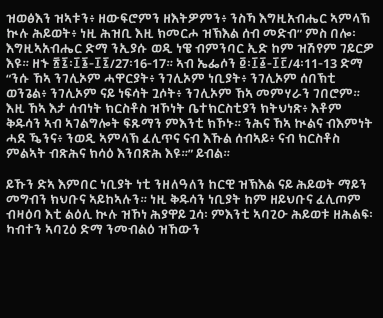ዝወፅእን ዝኣቱን፥ ዘውፍሮምን ዘእትዎምን፥ ንስኻ እግዚአብሔር ኣምላኽ ኲሉ ሕይወት፥ ነዚ ሕዝቢ እዚ ክመርሖ ዝኽእል ሰብ መድብ” ምስ በሎ፡ እግዚኣአብሔር ድማ ንኢያሱ ወዲ ነዌ ብምንባር ኢድ ከም ዝሽየም ገይርዎ እዩ። ዘኁ ፳፯፡፲፮-፲፯/27፡16-17። ኣብ ኤፌሶን ፬፡፲፩-፲፫/4፡11-13 ድማ “ንሱ ኸኣ ንገሊኦም ሓዋርያት፥ ንገሊኦም ነቢያት፥ ንገሊኦም ሰበኽቲ ወንጌል፥ ንገሊኦም ናይ ነፍሳት ጓሶት፥ ንገሊኦም ኸኣ መምሃራን ገበሮም። እዚ ኸኣ እታ ሰብነት ክርስቶስ ዝኾነት ቤተክርስቲያን ክትህነጽ፥ እቶም ቅዱሳን ኣብ ኣገልግሎት ፍጹማን ምእንቲ ክኾኑ። ንሕና ኸኣ ኲልና ብእምነት ሓደ ዄንና፥ ንወዲ ኣምላኽ ፈሊጥና ናብ እኹል ሰብኣይ፥ ናብ ክርስቶስ ምልኣት ብጽሕና ክሳዕ እንበጽሕ እዩ።” ይብል።

ይኹን ድኣ እምበር ነቢያት ነቲ ንዘለዓለን ከርዊ ዝኽእል ናይ ሕይወት ማይን መግብን ክህቡና ኣይከኣሉን። ነዚ ቅዱሳን ነቢያት ከም ዘይህቡና ፈሊጦም ብዛዕባ እቲ ልዕሊ ኲሉ ዝኾነ ሕያዋይ ጓሳ፡ ምእንቲ ኣባጊዑ ሕይወቱ ዘሕልፍ፡ ካብተን ኣባጊዕ ድማ ንመብልዕ ዝኸውን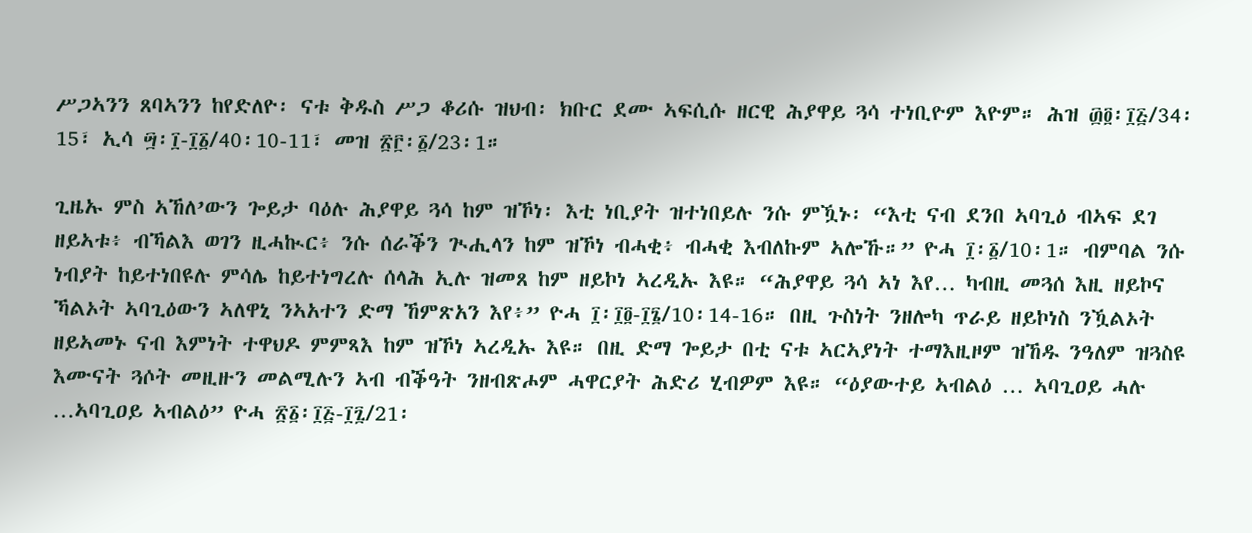ሥጋኣንን ጸባኣንን ከየድለዮ፡ ናቱ ቅዱስ ሥጋ ቆሪሱ ዝህብ፡ ክቡር ደሙ ኣፍሲሱ ዘርዊ ሕያዋይ ጓሳ ተነቢዮም እዮም። ሕዝ ፴፬፡፲፭/34፡15፣ ኢሳ ፵፡፲-፲፩/40፡10-11፣ መዝ ፳፫፡፩/23፡1።

ጊዜኡ ምስ ኣኸለ’ውን ጐይታ ባዕሉ ሕያዋይ ጓሳ ከም ዝኾነ፡ እቲ ነቢያት ዝተነበይሉ ንሱ ምዃኑ፡ “እቲ ናብ ደንበ ኣባጊዕ ብኣፍ ደገ ዘይኣቱ፥ ብኻልእ ወገን ዚሓኲር፥ ንሱ ሰራቕን ጒሒላን ከም ዝኾነ ብሓቂ፥ ብሓቂ እብለኩም ኣሎኹ።” ዮሓ ፲፡፩/10፡1። ብምባል ንሱ ነብያት ከይተነበዩሉ ምሳሌ ከይተነግረሉ ሰላሕ ኢሉ ዝመጸ ከም ዘይኮነ ኣረዲኡ እዩ። “ሕያዋይ ጓሳ ኣነ እየ… ካብዚ መጓሰ እዚ ዘይኮና ኻልኦት ኣባጊዕውን ኣለዋኒ ንኣአተን ድማ ኸምጽአን እየ፥” ዮሓ ፲፡፲፬-፲፮/10፡14-16። በዚ ጉስነት ንዘሎካ ጥራይ ዘይኮነስ ንዃልኦት ዘይኣመኑ ናብ እምነት ተዋህዶ ምምጻእ ከም ዝኾነ ኣረዲኡ እዩ። በዚ ድማ ጐይታ በቲ ናቱ ኣርኣያነት ተማእዚዞም ዝኸዱ ንዓለም ዝጓስዩ እሙናት ጓሶት መዚዙን መልሚሉን ኣብ ብቕዓት ንዘብጽሖም ሓዋርያት ሕድሪ ሂብዎም እዩ። “ዕያውተይ ኣብልዕ … ኣባጊዐይ ሓሉ …ኣባጊዐይ ኣብልዕ” ዮሓ ፳፩፡፲፭-፲፯/21፡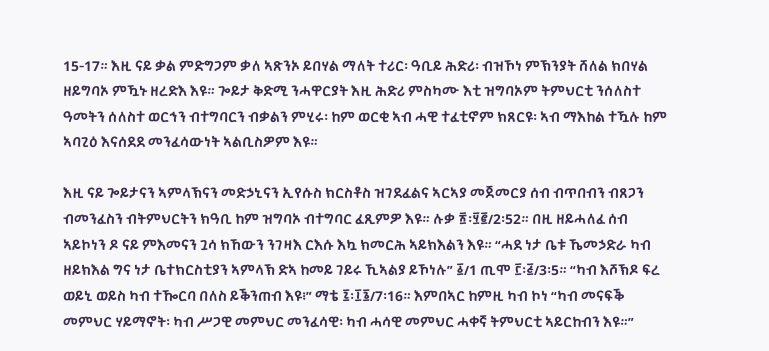15-17። እዚ ናይ ቃል ምድግጋም ቃለ ኣጽንኦ ይበሃል ማለት ተሪር፡ ዓቢይ ሕድሪ፡ ብዝኾነ ምኽንያት ሸለል ክበሃል ዘይግባኦ ምዃኑ ዘረድእ እዩ። ጐይታ ቅድሚ ንሓዋርያት እዚ ሕድሪ ምስካሙ እቲ ዝግባኦም ትምህርቲ ንሰለስተ ዓመትን ሰለስተ ወርኅን ብተግባርን ብቃልን ምሂሩ፡ ከም ወርቂ ኣብ ሓዊ ተፈቲኖም ክጸርዩ፡ ኣብ ማእከል ተዃሉ ከም ኣባጊዕ እናሰደደ መንፈሳውነት ኣልቢስዎም እዩ።

እዚ ናይ ጐይታናን ኣምላኽናን መድኃኒናን ኢየሱስ ክርስቶስ ዝገደፈልና ኣርኣያ መጀመርያ ሰብ ብጥበብን ብጸጋን ብመንፈስን ብትምህርትን ክዓቢ ከም ዝግባኦ ብተግባር ፈጺምዎ እዩ። ሉቃ ፳፡፶፪/2፡52። በዚ ዘይሓለፈ ሰብ ኣይኮነን ዶ ናይ ምእመናን ጓሳ ክኸውን ንገዛእ ርእሱ እኳ ክመርሕ ኣይክእልን እዩ። “ሓደ ነታ ቤቱ ኼመኃድራ ካብ ዘይክእል ግና ነታ ቤተክርስቲያን ኣምላኽ ድኣ ከመይ ገይሩ ኺኣልያ ይኾነሉ” ፩/1 ጢሞ ፫፡፭/3፡5። “ካብ እሾኽዶ ፍረ ወይኒ ወይስ ካብ ተዀርባ በለስ ይቕንጠብ እዩ፧” ማቴ ፯፡፲፮/7፡16። እምበኣር ከምዚ ካብ ኮነ “ካብ መናፍቕ መምህር ሃይማኖት፡ ካብ ሥጋዊ መምህር መንፈሳዊ፡ ካብ ሓሳዊ መምህር ሓቀኛ ትምህርቲ ኣይርከብን እዩ።”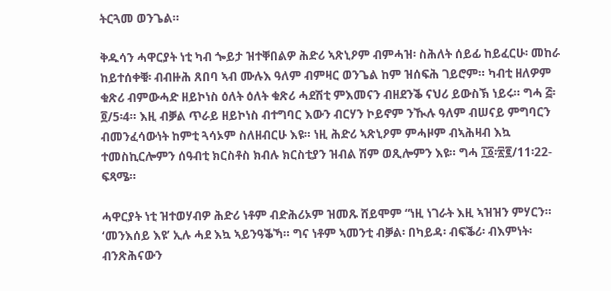ትርጓመ ወንጌል።

ቅዱሳን ሓዋርያት ነቲ ካብ ጐይታ ዝተቐበልዎ ሕድሪ ኣጽኒዖም ብምሓዝ፡ ስሕለት ሰይፊ ከይፈርሁ፡ መከራ ከይተሰቀቑ፡ ብብዙሕ ጸበባ ኣብ ሙሉእ ዓለም ብምዛር ወንጌል ከም ዝሰፍሕ ገይሮም። ካብቲ ዘለዎም ቁጽሪ ብምውሓድ ዘይኮነስ ዕለት ዕለት ቁጽሪ ሓደሽቲ ምእመናን ብዘደንቕ ናህሪ ይውስኽ ነይሩ። ግሓ ፭፡፬/5፡4። እዚ ብቓል ጥራይ ዘይኮነስ ብተግባር እውን ብርሃን ኮይኖም ንዂሉ ዓለም ብሠናይ ምግባርን ብመንፈሳውነት ከምቲ ጓሳኦም ስለዘብርሁ እዩ። ነዚ ሕድሪ ኣጽኒዖም ምሓዞም ብኣሕዛብ እኳ ተመስኪርሎምን ሰዓብቲ ክርስቶስ ክብሉ ክርስቲያን ዝብል ሽም ወጺሎምን እዩ። ግሓ ፲፩፡፳፪/11፡22-ፍጻሜ።

ሓዋርያት ነቲ ዝተወሃብዎ ሕድሪ ነቶም ብድሕሪኦም ዝመጹ ሸይሞም “ነዚ ነገራት እዚ ኣዝዝን ምሃርን። ‘መንእሰይ እዩ’ ኢሉ ሓደ እኳ ኣይንዓቕኻ። ግና ነቶም ኣመንቲ ብቓል፡ በካይዳ፡ ብፍቕሪ፡ ብእምነት፡ ብንጽሕናውን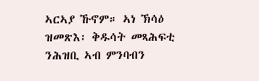ኣርኣያ ኹኖም። ኣነ ኽሳዕ ዝመጽእ፡ ቅዱሳት መጻሕፍቲ ንሕዝቢ ኣብ ምንባብን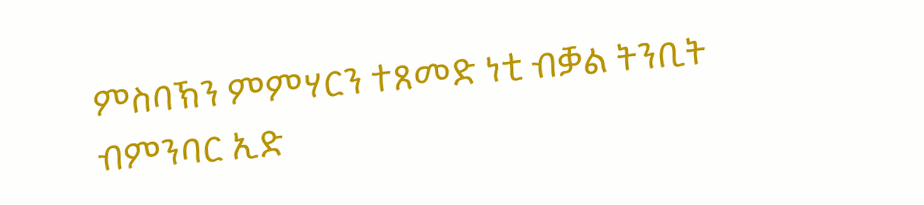ምስባኽን ምምሃርን ተጸመድ ነቲ ብቓል ትንቢት ብምንባር ኢድ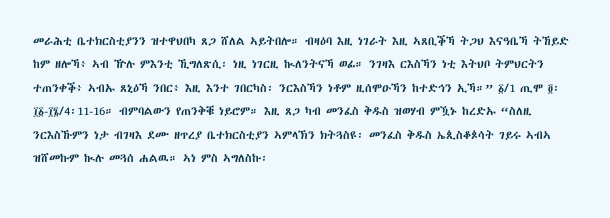መራሕቲ ቤተክርስቲያንን ዝተዋህበካ ጸጋ ሸለል ኣይትበሎ። ብዛዕባ እዚ ነገራት እዚ ኣጸቢቕኻ ትጋህ እናዓቤኻ ትኸይድ ከም ዘሎኻ፥ ኣብ ዅሉ ምእንቲ ኺግለጽሲ፡ ነዚ ነገርዚ ኲለንትናኻ ወፊ። ንገዛእ ርእስኻን ነቲ እትህቦ ትምህርትን ተጠንቀቕ፥ ኣብኡ ጸኒዕኻ ንበር፥ እዚ እንተ ገበርካስ፡ ንርእስኻን ነቶም ዚሰሞዑኻን ከተድኅን ኢኻ።” ፩/1 ጢሞ ፬፡፲፩-፲፮/4፡11-16። ብምባልውን የጠንቅቑ ነይሮም። እዚ ጸጋ ካብ መንፈስ ቅዱስ ዝወሃብ ምዃኑ ከረድኡ “ስለዚ ንርእስኹምን ነታ ብገዛእ ደሙ ዘጥረያ ቤተክርስቲያን ኣምላኽን ክትጓስዩ፡ መንፈስ ቅዱስ ኤጲስቆጶሳት ገይሩ ኣብኣ ዝሸመኩም ኲሉ መጓሰ ሐልዉ። ኣነ ምስ ኣግለስኩ፡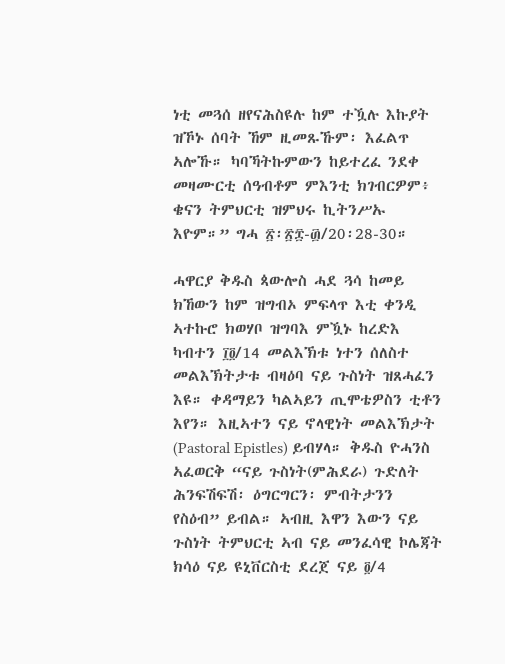ነቲ መጓሰ ዘየናሕስዩሉ ከም ተዃሉ እኩያት ዝኾኑ ሰባት ኸም ዚመጹኹም፡ እፈልጥ ኣሎኹ። ካባኻትኩምውን ከይተረፈ ንደቀ መዛሙርቲ ሰዓብቶም ምእንቲ ክገብርዎም፥ ቄናን ትምህርቲ ዝምህሩ ኪትንሥኡ እዮም።” ግሓ ፳፡፳፰-፴/20፡28-30።

ሓዋርያ ቅዱስ ጳውሎስ ሓደ ጓሳ ከመይ ክኸውን ከም ዝግብኦ ምፍላጥ እቲ ቀንዲ ኣተኩሮ ክወሃቦ ዝግባእ ምዃኑ ከረድእ ካብተን ፲፬/14 መልእኽቱ ነተን ሰለስተ መልእኽትታቱ ብዛዕባ ናይ ጉስነት ዝጸሓፈን እዩ። ቀዳማይን ካልኣይን ጢሞቴዎስን ቲቶን እየን። እዚኣተን ናይ ኖላዊነት መልእኽታት (Pastoral Epistles) ይብሃላ። ቅዱስ ዮሓንስ ኣፈወርቅ “ናይ ጉስነት(ምሕደራ) ጉድለት ሕንፍሽፍሽ፡ ዕግርግርን፡ ምብትታንን የስዕብ” ይብል። ኣብዚ እዋን እውን ናይ ጉስነት ትምህርቲ ኣብ ናይ መንፈሳዊ ኮሌጃት ክሳዕ ናይ ዩኒቨርስቲ ደረጀ ናይ ፬/4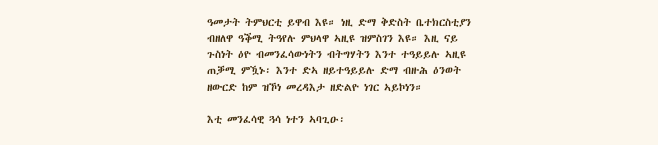ዓመታት ትምህርቲ ይዋብ እዩ። ነዚ ድማ ቅድስት ቤተክርስቲያን ብዘለዋ ዓቕሚ ትዓየሉ ምህላዋ ኣዚዩ ዝምስገን እዩ። እዚ ናይ ጉስነት ዕዮ ብመንፈሳውነትን ብትግሃትን እንተ ተዓይይሉ ኣዚዩ ጠቓሚ ምዃኑ፡ እንተ ድኣ ዘይተዓይይሉ ድማ ብዙሕ ዕንወት ዘውርድ ከም ዝኾነ መረዳእታ ዘድልዮ ነገር ኣይኮነን።

እቲ መንፈሳዊ ጓሳ ነተን ኣባጊዑ፡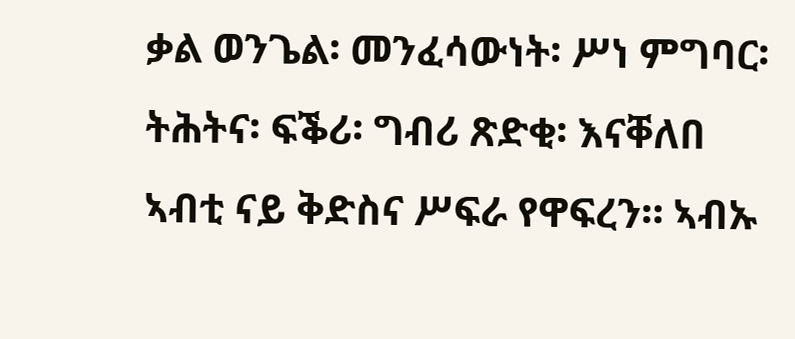ቃል ወንጌል፡ መንፈሳውነት፡ ሥነ ምግባር፡ ትሕትና፡ ፍቕሪ፡ ግብሪ ጽድቂ፡ እናቐለበ ኣብቲ ናይ ቅድስና ሥፍራ የዋፍረን። ኣብኡ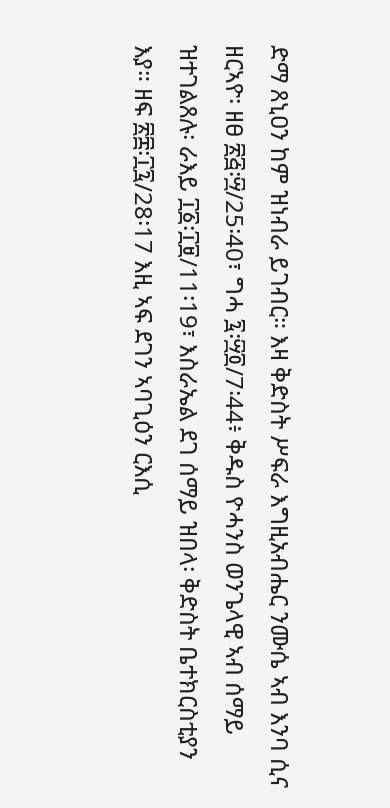ድማ ጸኒዐን ከም ዝነብራ ይገብር። እዛ ቅድስት ሥፍራ እግዚአብሔር ንሙሴ ኣብ እንባ ሲና ዘርኣዮ፡ ዘፀ ፳፭፡፵/25፡40፣ ግሓ ፯፡፵፬/7፡44፥ ቅዱስ ዮሓንስ ወንጌላዊ ኣብ ሰማይ ዝተገልጸሉ፡ ራእይ ፲፩፡፲፱/11፡19፣ እስራኤል ደገ ሰማይ ዝበላ፡ ቅድስት ቤተክርስቲያን እያ። ዘፍ ፳፰፡፲፯/28፡17 እዚ ኣፍ ደገን ኣባጊዕን ርእሲ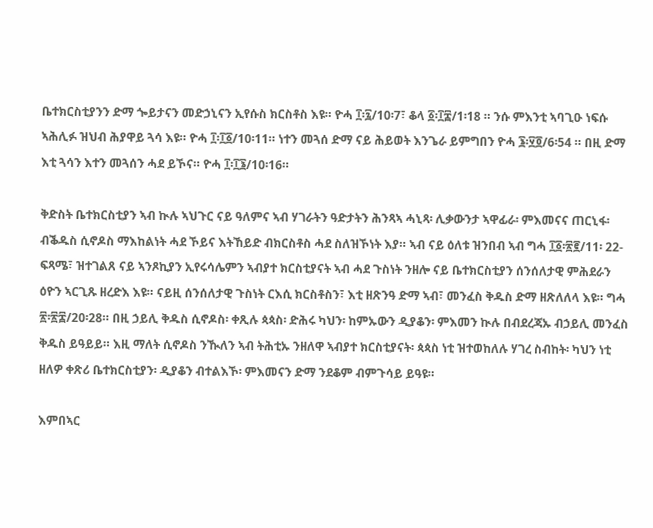ቤተክርስቲያንን ድማ ጐይታናን መድኃኒናን ኢየሱስ ክርስቶስ እዩ። ዮሓ ፲፡፯/10፡7፣ ቆላ ፩፡፲፰/1፡18 ። ንሱ ምእንቲ ኣባጊዑ ነፍሱ ኣሕሊፉ ዝህብ ሕያዋይ ጓሳ እዩ። ዮሓ ፲፡፲፩/10፡11። ነተን መጓሰ ድማ ናይ ሕይወት እንጌራ ይምግበን ዮሓ ፮፡፶፬/6፡54 ። በዚ ድማ እቲ ጓሳን እተን መጓሰን ሓደ ይኾና። ዮሓ ፲፡፲፮/10፡16።

ቅድስት ቤተክርስቲያን ኣብ ኲሉ ኣህጉር ናይ ዓለምና ኣብ ሃገራትን ዓድታትን ሕንጻኣ ሓኒጻ፡ ሊቃውንታ ኣዋፊራ፡ ምእመናና ጠርኒፋ፡ ብቕዱስ ሲኖዶስ ማእከልነት ሓደ ኾይና እትኸይድ ብክርስቶስ ሓደ ስለዝኾነት እያ። ኣብ ናይ ዕለቱ ዝንበብ ኣብ ግሓ ፲፩፡፳፪/11፡ 22-ፍጻሜ፣ ዝተገልጸ ናይ ኣንጾኪያን ኢየሩሳሌምን ኣብያተ ክርስቲያናት ኣብ ሓደ ጉስነት ንዘሎ ናይ ቤተክርስቲያን ሰንሰለታዊ ምሕደራን ዕዮን ኣርጊጹ ዘረድእ እዩ። ናይዚ ሰንሰለታዊ ጉስነት ርእሲ ክርስቶስን፣ እቲ ዘጽንዓ ድማ ኣብ፣ መንፈስ ቅዱስ ድማ ዘጽለለላ እዩ። ግሓ ፳፡፳፰/20፡28። በዚ ኃይሊ ቅዱስ ሲኖዶስ፡ ቀጺሉ ጳጳስ፡ ድሕሩ ካህን፡ ከምኡውን ዲያቆን፡ ምእመን ኲሉ በብደረጃኡ ብኃይሊ መንፈስ ቅዱስ ይዓይይ። እዚ ማለት ሲኖዶስ ንዂለን ኣብ ትሕቲኡ ንዘለዋ ኣብያተ ክርስቲያናት፡ ጳጳስ ነቲ ዝተወከለሉ ሃገረ ስብከት፡ ካህን ነቲ ዘለዎ ቀጽሪ ቤተክርስቲያን፡ ዲያቆን ብተልእኾ፡ ምእመናን ድማ ንደቆም ብምጉሳይ ይዓዩ።

እምበኣር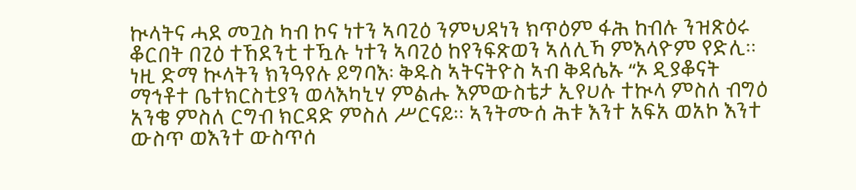ኲላትና ሓደ መጓስ ካብ ኮና ነተን ኣባጊዕ ንምህዳነን ክጥዕም ፋሕ ከብሉ ንዝጽዕሩ ቆርበት በጊዕ ተኸደንቲ ተዃሉ ነተን ኣባጊዕ ከየንፍጽወን ኣለሊኻ ምእላዮም የድሊ። ነዚ ድማ ኲላትን ክንዓየሉ ይግባእ፡ ቅዱስ ኣትናትዮስ ኣብ ቅዳሴኡ “ኦ ዲያቆናት ማኅቶተ ቤተክርስቲያን ወላእካኒሃ ምልሑ እምውስቴታ ኢየሀሉ ተኲላ ምስለ ብግዕ አንቄ ምስለ ርግብ ክርዳድ ምስለ ሥርናይ። ኣንትሙሰ ሕቱ እንተ አፍአ ወአኮ እንተ ውስጥ ወእንተ ውስጥሰ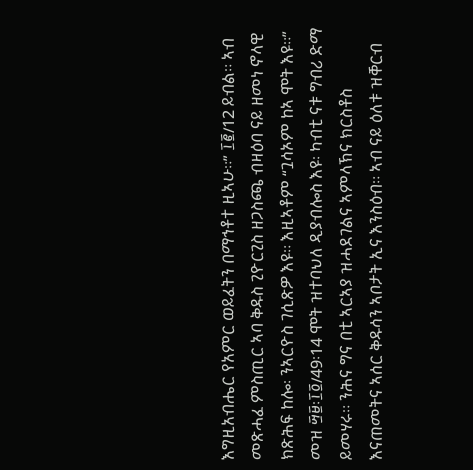እግዚአብሔር የአምር ወይፈትን በማኅቶተ ዚኣሁ።” ፲፪/12 ይብል። ኣብ መጽሓፈ ምስጢር ኣባ ቅዱስ ጊዮርጊስ ዘጋስጫ ብዛዕባ ናይ ዘመነ ኖላዊ ክጽሕፍ ከሎ፡ ንኣርዮስ ገሲጽዎ እዩ። እዚኣቶም “ጓሳኦም ከኣ ሞት እዩ።” መዝ ፵፱፡፲፬/49፡14 ሞት ዝተባህለ ዲያብሎስ እዩ፡ ካብቲ ናቱ ግብሪ ድማ ይመሃሩ። ንሕና ግና በቲ ኣርኣያ ዝሓደገልና ኣምላኽና ክርስቶስ እናጠመትና ኣሰር ቅዱሳን ኣቦታት ኢና እንስዕብ። ኣብ ናይ ዕለቱ ዝቐርብ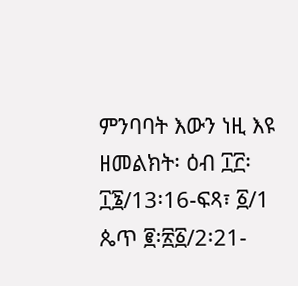ምንባባት እውን ነዚ እዩ ዘመልክት፡ ዕብ ፲፫፡፲፮/13፡16-ፍጻ፣ ፩/1 ጴጥ ፪፡፳፩/2፡21-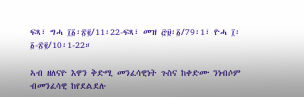ፍጻ፣ ግሓ ፲፩፡፳፪/11፡22-ፍጻ፣ መዝ ፸፱፡፩/79፡1፣ ዮሓ ፲፡፩-፳፪/10፡1-22።

ኣብ ዘለናዮ እዋን ቅድሚ መንፈሳዊነት ጉስና ከቀድሙ ንነብሶም ብመንፈሳዊ ከየደልደሉ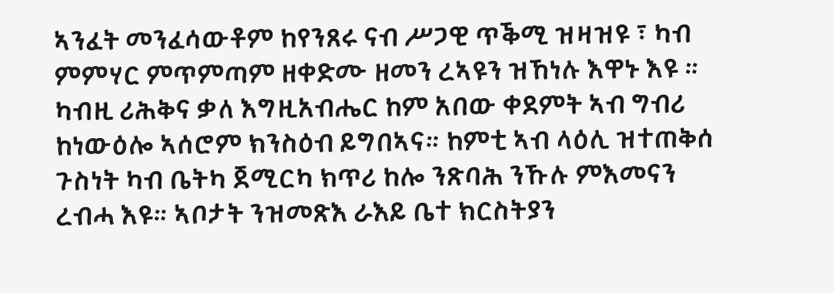ኣንፈት መንፈሳውቶም ከየንጸሩ ናብ ሥጋዊ ጥቕሚ ዝዛዝዩ ፣ ካብ ምምሃር ምጥምጣም ዘቀድሙ ዘመን ረኣዩን ዝኸነሉ እዋኑ እዩ ። ካብዚ ሪሕቅና ቃለ እግዚአብሔር ከም አበው ቀደምት ኣብ ግብሪ ከነውዕሎ ኣሰሮም ክንስዕብ ይግበኣና። ከምቲ ኣብ ላዕሊ ዝተጠቅሰ ጉስነት ካብ ቤትካ ጀሚርካ ክጥሪ ከሎ ንጽባሕ ንኹሉ ምእመናን ረብሓ እዩ። ኣቦታት ንዝመጽእ ራእይ ቤተ ክርስትያን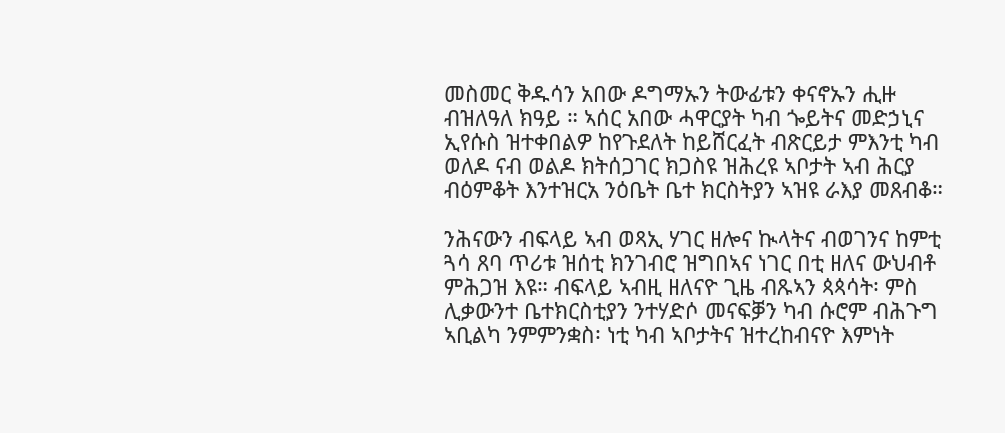መስመር ቅዱሳን አበው ዶግማኡን ትውፊቱን ቀናኖኡን ሒዙ ብዝለዓለ ክዓይ ። ኣሰር አበው ሓዋርያት ካብ ጐይትና መድኃኒና ኢየሱስ ዝተቀበልዎ ከየጉደለት ከይሸርፈት ብጽርይታ ምእንቲ ካብ ወለዶ ናብ ወልዶ ክትሰጋገር ክጋስዩ ዝሕረዩ ኣቦታት ኣብ ሕርያ ብዕምቆት እንተዝርአ ንዕቤት ቤተ ክርስትያን ኣዝዩ ራእያ መጸብቆ።

ንሕናውን ብፍላይ ኣብ ወጻኢ ሃገር ዘሎና ኲላትና ብወገንና ከምቲ ጓሳ ጸባ ጥሪቱ ዝሰቲ ክንገብሮ ዝግበኣና ነገር በቲ ዘለና ውህብቶ ምሕጋዝ እዩ። ብፍላይ ኣብዚ ዘለናዮ ጊዜ ብጹኣን ጳጳሳት፡ ምስ ሊቃውንተ ቤተክርስቲያን ንተሃድሶ መናፍቓን ካብ ሱሮም ብሕጉግ ኣቢልካ ንምምንቋስ፡ ነቲ ካብ ኣቦታትና ዝተረከብናዮ እምነት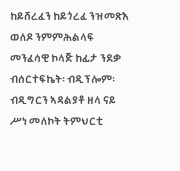ከይሸረፈን ከይጎረፈ ንዝመጽእ ወለዶ ንምምሕልላፍ መንፈሳዊ ኮላጅ ከፊታ ንደቃ ብሰርተፍኬት፡ ብዲፕሎም፡ ብዲግርን ኣዳልያቶ ዘላ ናይ ሥነ መለኮት ትምህርቲ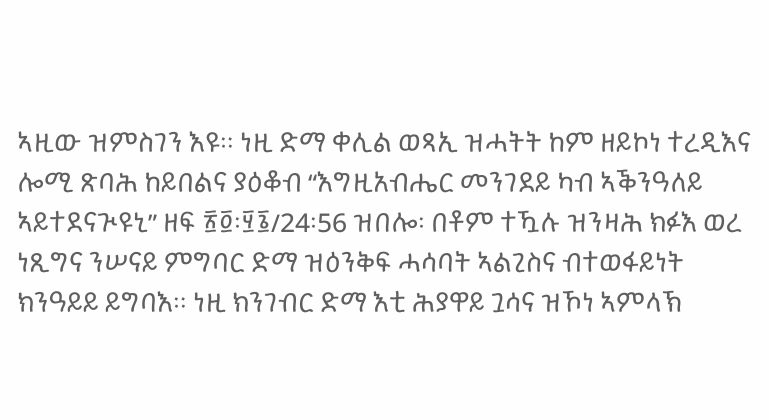ኣዚው ዝምስገን እዩ። ነዚ ድማ ቀሊል ወጻኢ ዝሓትት ከም ዘይኮነ ተረዲእና ሎሚ ጽባሕ ከይበልና ያዕቆብ “እግዚአብሔር መንገደይ ካብ ኣቕንዓለይ ኣይተደናጒዩኒ” ዘፍ ፳፬፡፶፮/24፡56 ዝበሎ፡ በቶም ተዃሉ ዝንዛሕ ክፉእ ወረ ነጺግና ንሠናይ ምግባር ድማ ዝዕንቅፍ ሓሳባት ኣልጊስና ብተወፋይነት ክንዓይይ ይግባእ። ነዚ ክንገብር ድማ እቲ ሕያዋይ ጓሳና ዝኾነ ኣምላኽ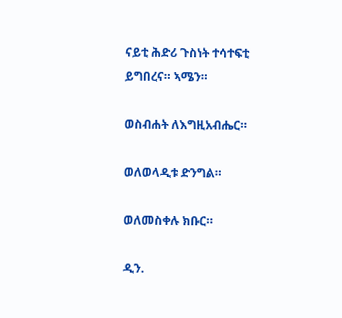ናይቲ ሕድሪ ጉስነት ተሳተፍቲ ይግበረና። ኣሜን።

ወስብሐት ለእግዚአብሔር።

ወለወላዲቱ ድንግል።

ወለመስቀሉ ክቡር።

ዲን.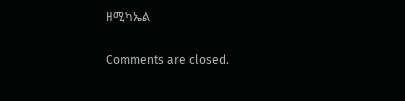ዘሚካኤል

Comments are closed.